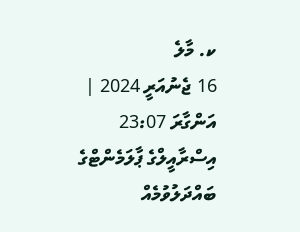ކ. މާލެ
16 ޖެނުއަރީ 2024 | އަންގާރަ 23:07
އިސްރާއީލްގެ ޕާލަމެންޓްގެ ބައްދަލުވުމެއް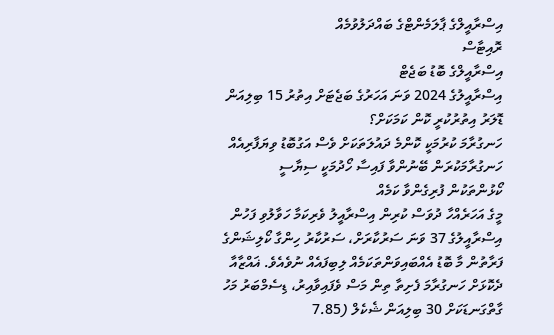އިސްރާއީލްގެ ޕާލަމެންޓްގެ ބައްދަލުވުމެއް
ރޮއިޓާސް
އިސްރާއީލްގެ ބޮޑު ބަޖެޓް
އިސްރާއީލުގެ 2024 ވަނަ އަހަރުގެ ބަޖެޓަށް އިތުރު 15 ބިލިއަން ޑޮލަރު އިތުރުކުރީ ކޮން ކަމަކަށް؟
ހަނގުރާމަ ކުރުމަކީ ކޮންމެ ދައުލަތަކަށް ވެސް އަގުބޮޑު ވިޔަފާރިއެއް
ހަނގުރާމަކުރަން ބޭނުންވާ ފައިސާ ހޯދުމަކީ ސިޔާސީ ކޯޅުންތަކުން ފުރިގެންވާ ކަމެއް
މީގެ އަހަރެއްހާ ދުވަސް ކުރިން އިސްރާއީލު ވެރިކަމާ ހަވާލުވި ފަހުން އިސްރާއީލުގެ 37 ވަނަ ސަރުކާރަށް، ސަރުކާރު ހިންގާ ކޯލިޝަންގެ ފަރާތުން މާ ބޮޑު އެއްބައިވަންތަކަމެއް ލިބިފައެއް ނުވެއެވެ. ޣައްޒާއާ ދެކޮޅަށް ހަނގުރާމަ ފެށިތާ ތިން މަސް ވެފައިވާއިރު، ޑިސެމްބަރު މަހު ގާތްގަނޑަކަށް 30 ބިލިއަން ޝެކެލް (7.85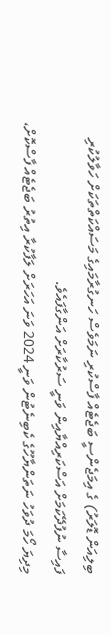ބިލިއަން ޑޮލަރު) ގެ އިމަޖެންސީ ބަޖެޓެއް ފާސްކުރި ނަމަވެސް ހަނގުރާމައިގެ މަސައްކަތްތަކަށް ހަވާލުކުރި ފައިސާ ނުފުދޭކަމަށް އަސްކަރިއްޔާއިން ވަނީ ސަރުކާރަށް އަންގާފައެވެ.
މިދިޔަ ހޯމަ ދުވަހު ނަތަންޔާހޫގެ ކެބިނެޓުން ވަނީ 2024 ވަނަ އަހަރަށް ލަފާކުރާ އިތުރު ބަޖެޓެއް ފާސްކޮށް،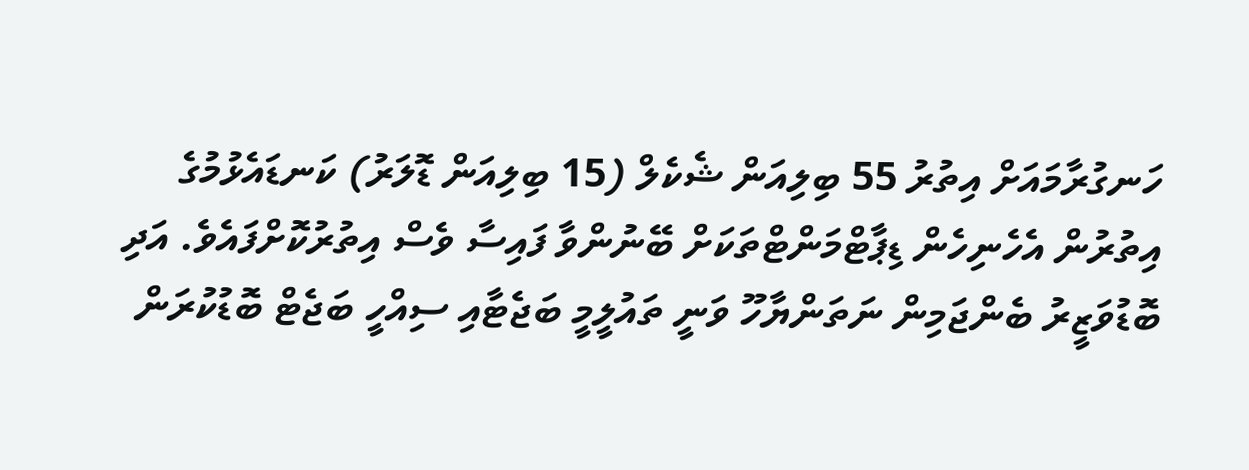ހަނގުރާމައަށް އިތުރު 55 ބިލިއަން ޝެކެލް (15 ބިލިއަން ޑޮލަރު) ކަނޑައެޅުމުގެ އިތުރުން އެހެނިހެން ޑިޕާޓްމަންޓްތަކަށް ބޭނުންވާ ފައިސާ ވެސް އިތުރުކޮށްފައެވެ. އަދި ބޮޑުވަޒީރު ބެންޖަމިން ނަތަންޔާހޫ ވަނީ ތައުލީމީ ބަޖެޓާއި ސިއްހީ ބަޖެޓް ބޮޑުކުރަން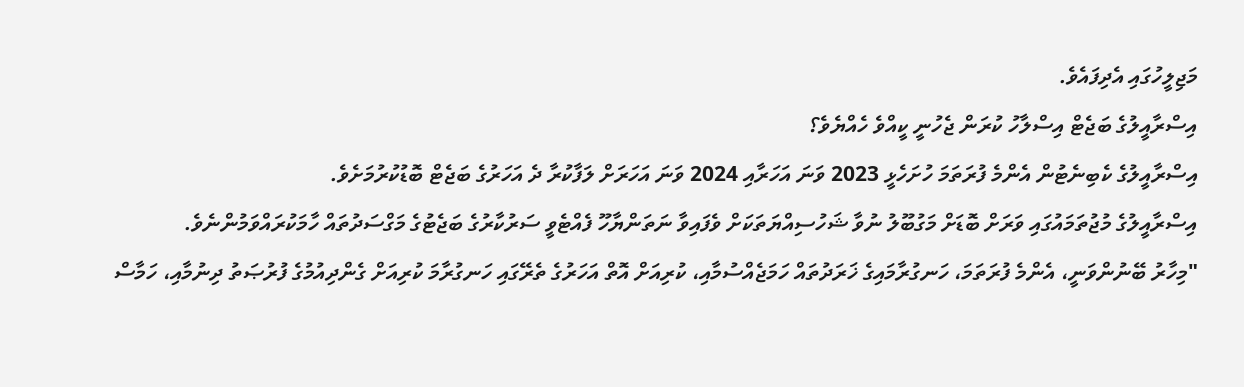މަޖިލީހުގައި އެދިފައެވެ.
އިސްރާއީލުގެ ބަޖެޓް އިސްލާހު ކުރަން ޖެހުނީ ކީއްވެ ހެއްޔެވެ؟
އިސްރާއީލުގެ ކެބިނެޓުން އެންމެ ފުރަތަމަ ހުށަހެޅީ 2023 ވަނަ އަހަރާއި 2024 ވަނަ އަހަރަށް ލަފާކުރާ ދެ އަހަރުގެ ބަޖެޓް ބޮޑުކުރުމަށެވެ.
އިސްރާއީލުގެ މުޖުތަމައުގައި ވަރަށް ބޮޑަށް މަގުބޫލު ނުވާ ޝަހުސިއްޔަތަކަށް ވެފައިވާ ނަތަންޔާހޫ ފެއްޓެވީ ސަރުކާރުގެ ބަޖެޓުގެ މަގްސަދުތައް ހާމަކުރައްވަމުންނެވެ.
"މިހާރު ބޭނުންވަނީ، އެންމެ ފުރަތަމަ، ހަނގުރާމައިގެ ޚަރަދުތައް ހަމަޖެއްސުމާއި، ކުރިއަށް އޮތް އަހަރުގެ ތެރޭގައި ހަނގުރާމަ ކުރިއަށް ގެންދިއުމުގެ ފުރުޞަތު ދިނުމާއި، ހަމާސް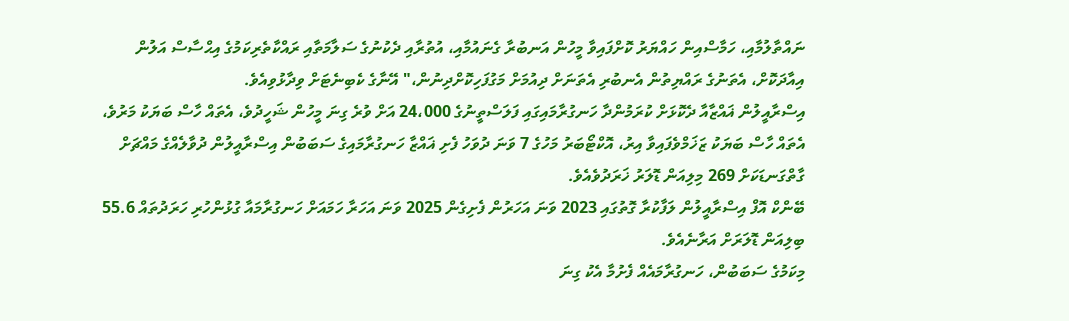ނައްތާލުމާއި، ހަމާސްއިން ހައްޔަރު ކޮށްފައިވާ މީހުން އަނބުރާ ގެނައުމާއި، އުތުރާއި ދެކުނުގެ ސަލާމަތާއި ރައްކާތެރިކަމުގެ އިޙްސާސް އަލުން އިއާދަކޮށް، އެތަނުގެ ރައްޔިތުން އެނބުރި އެތަނަށް ދިއުމަށް މަގުފަހިކޮށްދިނުން،" އޭނާގެ ކެބިނެޓަށް ވިދާޅުވިއެވެ.
އިސްރާއީލުން ޣައްޒާއާ ދެކޮޅަށް ކުރަމުންދާ ހަނގުރާމައިގައި ފަލަސްތީނުގެ 24،000 އަށް ވުރެ ގިނަ މީހުން ޝަހީދުވެ، އެތައް ހާސް ބަޔަކު މަރުވެ، އެތައް ހާސް ބަޔަކު ޒަޚަމްވެފައިވާ އިރު، އޮކްޓޯބަރު މަހުގެ 7 ވަނަ ދުވަހު ފެށި ޣައްޒާ ހަނގުރާމައިގެ ސަބަބުން އިސްރާއީލުން ދުވާލެއްގެ މައްޗަށް ގާތްގަނޑަކަށް 269 މިލިއަން ޑޮލަރު ޚަރަދުވެއެވެ.
ބޭންކް އޮފް އިސްރާއީލުން ލަފާކުރާ ގޮތުގައި 2023 ވަނަ އަހަރުން ފެށިގެން 2025 ވަނަ އަހަރާ ހަމައަށް ހަނގުރާމައާ ގުޅުންހުރި ހަރަދުތައް 55.6 ބިލިއަން ޑޮލަރަށް އަރާނެއެވެ.
މިކަމުގެ ސަބަބުން، ހަނގުރާމައެއް ފެށުމާ އެކު ގިނަ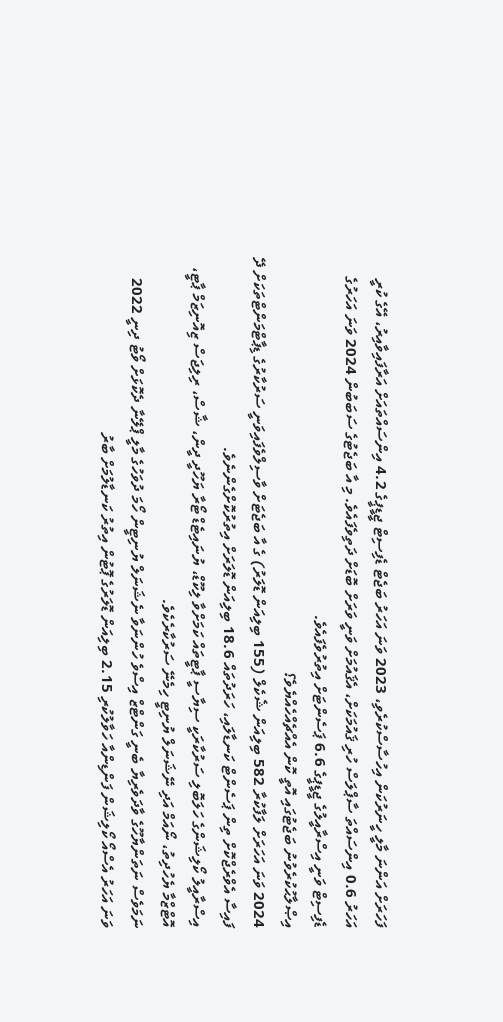ފަހަރަށް އަންނަ މާލީ ހީނަރުކަން އިހުސާސްކުރެވި، 2023 ވަނަ އަހަރު ބަޖެޓް ޑެފިސިޓް ޖީޑީޕީގެ 4.2 އިންސައްތައަށް އަރާފައިވާއިރު، އޭގެ ކުރީ އަހަރު 0.6 އިންސައްތަ ސާޕްލަސް ހުރި ޤައުމަކަށް، އެޤައުމަށް ވަނީ ވަރަށް ބޮޑަށް ދަތިވެފައެވެ. މި އާ ބަޖެޓުގެ ސަބަބުން 2024 ވަނަ އަހަރުގެ ޑެފިސިޓް ވަނީ އިސްރާއީލުގެ ޖީޑީޕީގެ 6.6 ޕަސެންޓަށް އިތުރުވެފައެވެ.
އިޞްލާޙުކުރެވުނު ބަޖެޓުގައި އޮތީ ކޮން އެއްޗެއްހެއްޔެވެ؟
2024 ވަނަ އަހަރަށް ލަފާކުރާ 582 ބިލިއަން ޝެކެލް (155 ބިލިއަން ޑޮލަރު) ގެ އާ ބަޖެޓަށް ވާސިލްވެފައިވަނީ ސަރުކާރުގެ ޑިޕާޓްމަންޓްތަކަށް ދޭ ފައިސާ އެވްރެޖްކޮށް ތިން ޕަސެންޓް ކަނޑާލައި، ހަރަދުތައް 18.6 ބިލިއަން ޑޮލަރަށް އިތުރުކޮށްގެންނެވެ.
އިސްރާއީލު ކޯލިޝަންގެ ހަލަބޮލި ސަރުކާރަކީ ސިޔާސީ ޕާޓީތައް ކަމަށްވާ ލިކޫޑް، ޔުނައިޓެޑް ޓޯރާ ޔަހޫދީ ދީން، ޝާސް، ރިލިޖަސް ޒިއޮނިޒަމް ޕާޓީ، އޮޓްޒްމާ ޔެހުދިތު، ނޯއަމް އަދި ނޭޝަނަލް ޔުނިޓީ ހިމެނޭ ސަރުކާރެކެވެ.
ނަމަވެސް ނަތަންޔާހޫގެ ވާދަވެރިޔާ ބެނީ ގަންޓްޒް އިސްވެ ހުންނަވާ ނެޝަނަލް ޔުނިޓީން ހޯމަ ދުވަހުގެ މާލީ ޕްލޭނާ ދެކޮޅަށް ވޯޓު ދިނީ 2022 ވަނަ އަހަރު އެސްއޯ ކޯލިޝަން ފަންޑިންއާ ހަވާލުކުރި 2.15 ބިލިއަން ޑޮލަރުގެ ޕޮޓުން އިތުރު ކަނޑާލުމަށް ބާރު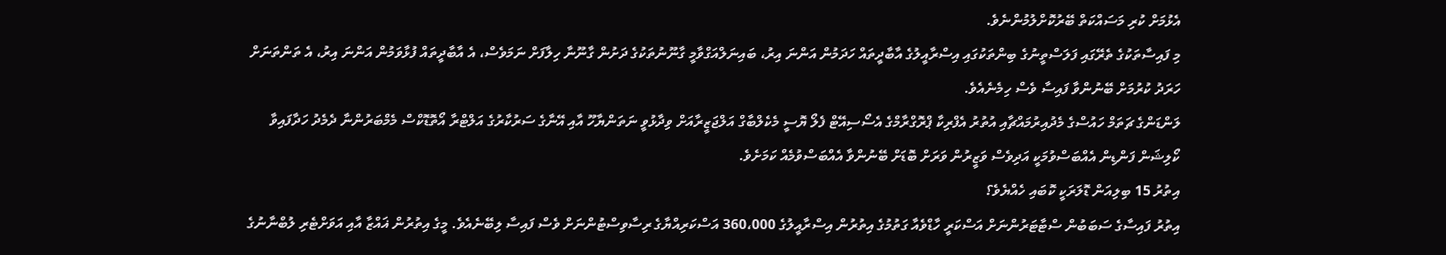އެޅުމަށް ކުރި މަސައްކަތް ބޭރުކޮށްލުމުންނެވެ.
މި ފައިސާތަކުގެ ތެރޭގައި ފަލަސްތީނުގެ ބިންތަކުގައި އިސްރާއީލުގެ އާބާދީތައް ހަދަމުން އަންނަ އިރު، ބައިނަލްއަގްވާމީ ގާނޫނުތަކުގެ ދަށުން ގާނޫނާ ހިލާފަށް ނަމަވެސް، އެ އާބާދީތައް ފުޅާވަމުން އަންނަ އިރު، އެ ތަންތަނަށް ހަރަދު ކުރުމަށް ބޭނުންވާ ފައިސާ ވެސް ހިމެނެއެވެ.
ލަންޑަންގެ ޗަތަމް ހައުސްގެ މެދުއިރުމައްޗާއި އުތުރު އެފްރިކާ ޕްރޮގްރާމްގެ އެސޯސިއޭޓް ފެލޯ ޔޮސީ މެކެލްބާގް އަލްޖަޒީރާއަށް ވިދާޅުވީ ނަތަންޔާހޫ އާއި އޭނާގެ ސަރުކާރުގެ އަލްޓްރާ އޯތޮޑޮކްސް މެމްބަރުންނާ ދެމެދު ހަދާފައިވާ ކޯލިޝަން ފަންޑިން އެއްބަސްވުމަކީ އަދިވެސް ވަޒީރުން ވަރަށް ބޮޑަށް ބޭނުންވާ އެއްބަސްވުމެއް ކަމަށެވެ.
އިތުރު 15 ބިލިއަން ޑޮލަރަކީ ކޮބައި ހެއްޔެވެ؟
އިތުރު ފައިސާގެ ސަބަބުން ސްޓާޓަރުންނަށް އަސްކަރީ ހާޑްވެއާ ގަތުމުގެ އިތުރުން އިސްރާއީލުގެ 360،000 އަސްކަރިއްޔާގެ ރިސާވިސްޓުންނަށް ވެސް ފައިސާ ލިބޭނެއެވެ. މީގެ އިތުރުން ޣައްޒާ އާއި އަވަށްޓެރި ލުބްނާނުގެ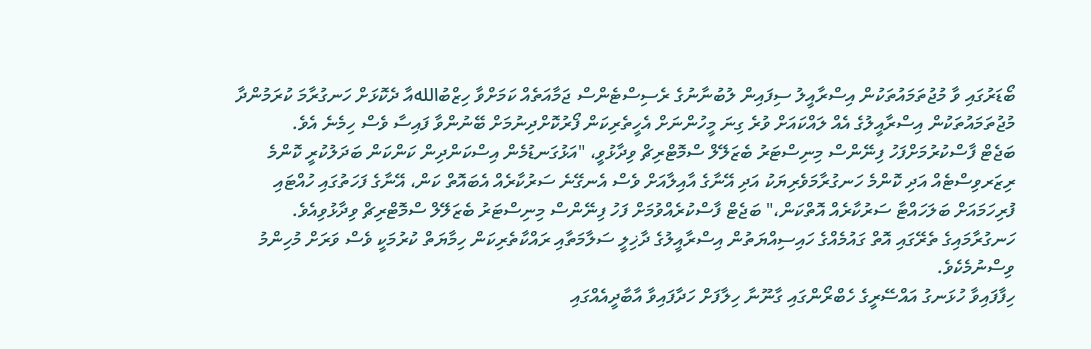ބޯޑަރުގައި ވާ މުޖުތަމައުތަކުން އިސްރާއީލު ސިފައިން ލުބުނާނުގެ ރެސިސްޓެންސް ޖަމާއަތެއް ކަމަށްވާ ހިޒްބުاللهއާ ދެކޮޅަށް ހަނގުރާމަ ކުރަމުންދާ މުޖުތަމައުތަކުން އިސްރާއީލުގެ އެއް ލައްކައަށް ވުރެ ގިނަ މީހުންނަށް އެހީތެރިކަން ފޯރުކޮށްދިނުމަށް ބޭނުންވާ ފައިސާ ވެސް ހިމެނެ އެވެ.
ބަޖެޓް ފާސްކުރުމަށްފަހު ފިނޭންސް މިނިސްޓަރު ބެޒަލޭލް ސްމޮޓްރިޗް ވިދާޅުވީ، "އަޅުގަނޑުމެން އިސްކަންދިން ކަންކަން ބަދަލުކުރީ ކޮންމެ ރިޒަރވިސްޓެއް އަދި ކޮންމެ ހަނގުރާމަވެރިޔަކު އަދި އޭނާގެ އާއިލާއަށް ވެސް އެނގޭނެ ސަރުކާރެއް އެބައޮތް ކަން، އޭނާގެ ފަހަތުގައި ހުއްޓައި ފުރިހަމައަށް ބަލަހައްޓާ ސަރުކާރެއް އޮތްކަން،" ބަޖެޓް ފާސްކުރެއްވުމަށް ފަހު ފިނޭންސް މިނިސްޓަރު ބެޒަލޭލް ސްމޮޓްރިޗް ވިދާޅުވިއެވެ.
ހަނގުރާމައިގެ ތެރޭގައި އޮތް ގައުމެއްގެ ހައިސިއްޔަތުން އިސްރާއީލުގެ ދާޚިލީ ސަލާމަތާއި ރައްކާތެރިކަން ހިމާޔަތް ކުރުމަކީ ވެސް ވަރަށް މުހިންމު ވިސްނުމެކެވެ.
ހިފާފައިވާ ހުޅަނގު އައްސޭރީގެ ހެބްރޯންގައި ގާނޫނާ ހިލާފަށް ހަދާފައިވާ އާބާދީއެއްގައި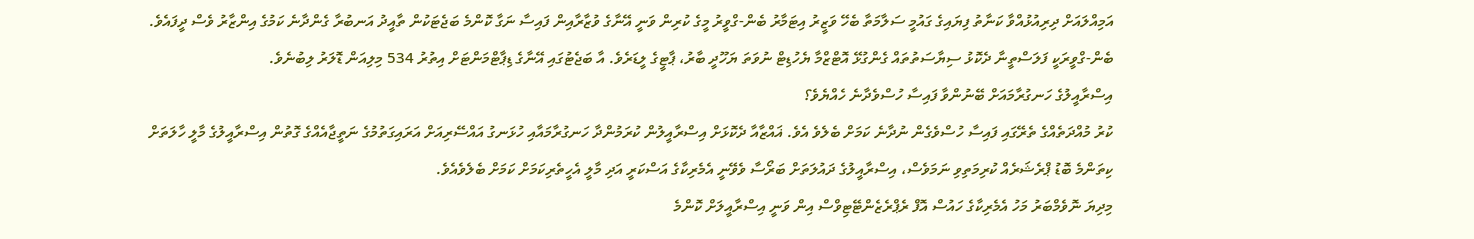އަމިއްލައަށް ދިރިއުޅުއްވާ ކަނާތު ފިޔައިގެ ގައުމީ ސަލާމަތާ ބެހޭ ވަޒީރު އިޓަމާރު ބެން-ގްވީރު މީގެ ކުރިން ވަނީ އޭނާގެ ވުޒާރާއިން ފައިސާ ނަގާ ކޮންމެ ބަޖެޓަކުން ތާއީދު އަނބުރާ ގެންދާނެ ކަމުގެ އިންޒާރު ވެސް ދީފައެވެ. ބެން-ގްވީރަކީ ފަލަސްތީނާ ދެކޮޅު ސިޔާސަތުތައް ގެންގުޅޭ އޮޓްޒްމާ ޔެހުޑިޓް ނުވަތަ ޔަހޫދީ ބާރު، ޕާޓީގެ ލީޑަރެވެ. އާ ބަޖެޓުގައި އޭނާގެ ޑިޕާޓްމަންޓަށް އިތުރު 534 މިލިއަން ޑޮލަރު ލިބުނެވެ.
އިސްރާއީލުގެ ހަނގުރާމައަށް ބޭނުންވާ ފައިސާ ހުސްވެދާނެ ހެއްޔެވެ؟
ކުރު މުއްދަތެއްގެ ތެރޭގައި ފައިސާ ހުސްވެގެން ނުދާނެ ކަމަށް ބެލެވެ އެވެ. ޣައްޒާއާ ދެކޮޅަށް އިސްރާއީލުން ކުރަމުންދާ ހަނގުރާމައާއި ހުޅަނގު އައްސޭރިއަށް އަރައިގަތުމުގެ ނަތީޖާއެއްގެ ގޮތުން އިސްރާއީލުގެ މާލީ ހާލަތަށް ކިތަންމެ ބޮޑު ޕްރެޝަރެއް ކުރިމަތިވި ނަމަވެސް، އިސްރާއީލުގެ ދައުލަތަށް ބަރޯސާ ވެވޭނީ އެމެރިކާގެ އަސްކަރީ އަދި މާލީ އެހީތެރިކަމަށް ކަމަށް ބެލެވެއެވެ.
މިދިޔަ ނޮވެމްބަރު މަހު އެމެރިކާގެ ހައުސް އޮފް ރެޕްރެޒެންޓޭޓިވްސް އިން ވަނީ އިސްރާއީލަށް ކޮންމެ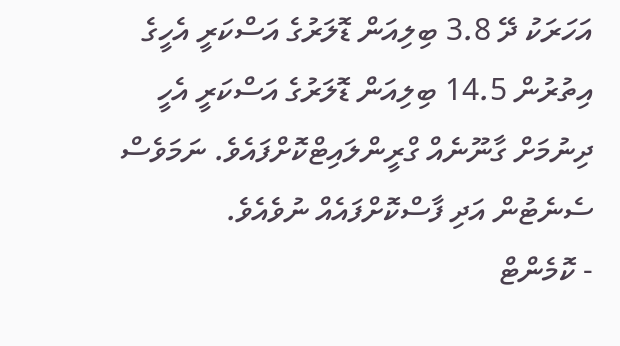އަހަރަކު ދޭ 3.8 ބިލިއަން ޑޮލަރުގެ އަސްކަރީ އެހީގެ އިތުރުން 14.5 ބިލިއަން ޑޮލަރުގެ އަސްކަރީ އެހީ ދިނުމަށް ގާނޫނެއް ގްރީންލައިޓްކޮށްފައެވެ. ނަމަވެސް ސެނެޓުން އަދި ފާސްކޮށްފައެއް ނުވެއެވެ.
- ކޮމެންޓް